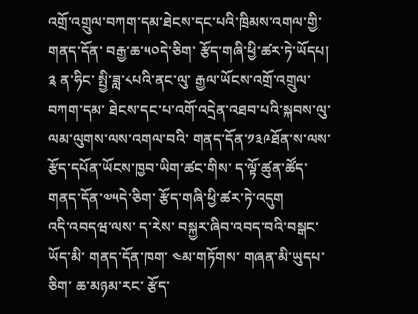འགྲོ་འགྲུལ་བཀག་དམ་ཐེངས་དང་པའི་ཁྲིམས་འགལ་གྱི་གནད་དོན་ བརྒྱ་ཆ་༥༠དེ་ཅིག་ རྩོད་གཞི་ཕྱི་ཚར་ཏེ་ཡོདཔ།
༉ ན་ཧིང་ སྤྱི་ཟླ་༨པའི་ནང་ལུ་ རྒྱལ་ཡོངས་འགྲོ་འགྲུལ་བཀག་དམ་ ཐེངས་དང་པ་འགོ་འདྲེན་འཐབ་པའི་སྐབས་ལུ་ ལམ་ལུགས་ལས་འགལ་བའི་ གནད་དོན་༡༣༩ཐོན་ས་ལས་ རྩོད་དཔོན་ཡོངས་ཁྱབ་ཡིག་ཚང་གིས་ ད་ལྟོ་ཚུན་ཚོད་ གནད་དོན་༧༥དེ་ཅིག་ རྩོད་གཞི་ཕྱི་ཚར་ཏེ་འདུག
འདི་འབདཝ་ལས་ ད་རེས་ བསྐྱར་ཞིབ་འབད་བའི་བསྒང་ཡོད་མི་ གནད་དོན་ཁག་ ༤མ་གཏོགས་ གཞན་མི་ཡུདཔ་ཅིག་ ཆ་མཉམ་རང་ རྩོད་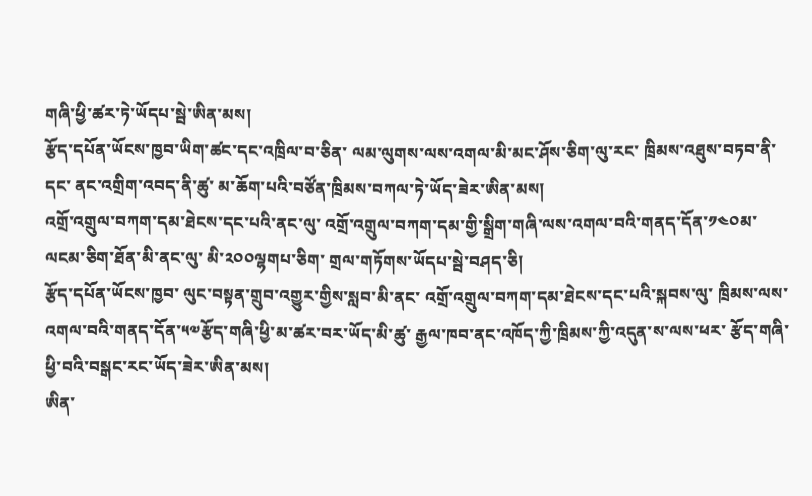གཞི་ཕྱི་ཚར་ཏེ་ཡོདཔ་སྦེ་ཨིན་མས།
རྩོད་དཔོན་ཡོངས་ཁྱབ་ཡིག་ཚང་དང་འཁྲིལ་བ་ཅིན་ ལམ་ལུགས་ལས་འགལ་མི་མང་ཤོས་ཅིག་ལུ་རང་ ཁྲིམས་འཐུས་བཏབ་ནི་དང་ ནང་འགྲིག་འབད་ནི་ཚུ་ མ་ཆོག་པའི་བཙོན་ཁྲིམས་བཀལ་ཏེ་ཡོད་ཟེར་ཨིན་མས།
འགྲོ་འགྲུལ་བཀག་དམ་ཐེངས་དང་པའི་ནང་ལུ་ འགྲོ་འགྲུལ་བཀག་དམ་གྱི་སྒྲིག་གཞི་ལས་འགལ་བའི་གནད་དོན་༡༤༠མ་ལངམ་ཅིག་ཐོན་མི་ནང་ལུ་ མི་༢༠༠ལྷགཔ་ཅིག་ གྲལ་གཏོགས་ཡོདཔ་སྦེ་བཤད་ཅི།
རྩོད་དཔོན་ཡོངས་ཁྱབ་ ལུང་བསྟན་གྲུབ་འགྱུར་གྱིས་སླབ་མི་ནང་ འགྲོ་འགྲུལ་བཀག་དམ་ཐེངས་དང་པའི་སྐབས་ལུ་ ཁྲིམས་ལས་འགལ་བའི་གནད་དོན་༥༧རྩོད་གཞི་ཕྱི་མ་ཚར་བར་ཡོད་མི་ཚུ་ རྒྱལ་ཁབ་ནང་འཁོད་ཀྱི་ཁྲིམས་ཀྱི་འདུན་ས་ལས་ཕར་ རྩོད་གཞི་ཕྱི་བའི་བསྒང་རང་ཡོད་ཟེར་ཨིན་མས།
ཨིན་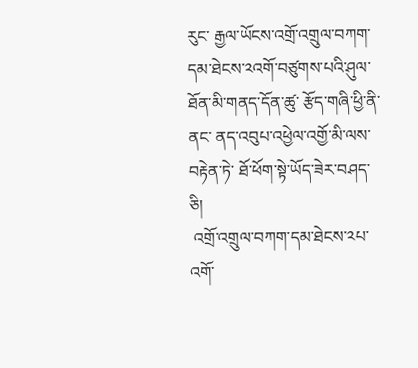རུང་ རྒྱལ་ཡོངས་འགྲོ་འགྲུལ་བཀག་དམ་ཐེངས་༢འགོ་བཙུགས་པའི་ཤུལ་ཐོན་མི་གནད་དོན་ཚུ་ རྩོད་གཞི་ཕྱི་ནི་ནང་ ནད་འབུཔ་འཕྱེལ་འགྱོ་མི་ལས་བརྟེན་ཏེ་ ཐོ་ཕོག་སྟེ་ཡོད་ཟེར་བཤད་ཅི།
 འགྲོ་འགྲུལ་བཀག་དམ་ཐེངས་༢པ་འགོ་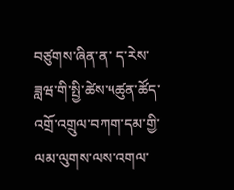བཙུགས་ཞིན་ན་ ད་རེས་ཟླཝ་གི་སྤྱི་ཚེས་༥ཚུན་ཚོད་ འགྲོ་འགྲུལ་བཀག་དམ་གྱི་ལམ་ལུགས་ལས་འགལ་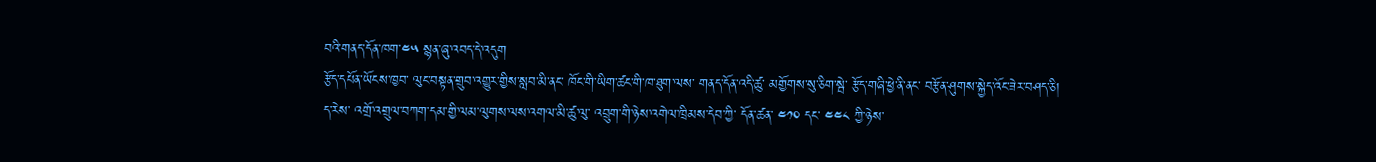བའི་གནད་དོན་ཁག་༤༥ སྙན་ཞུ་འབད་དེ་འདུག
རྩོད་དཔོན་ཡོངས་ཁྱབ་ ལུང་བསྟན་གྲུབ་འགྱུར་གྱིས་སླབ་མི་ནང་ ཁོང་གི་ཡིག་ཚང་གི་ཁ་ཐུག་ལས་ གནད་དོན་འདི་ཚུ་ མགྱོགས་སུ་ཅིག་སྦེ་ རྩོད་གཞི་ཕྱེ་ནི་ནང་ བརྩོན་ཤུགས་སྐྱེད་འོང་ཟེར་བཤད་ཅི།
ད་རེས་ འགྲོ་འགྲུལ་བཀག་དམ་གྱི་ལམ་ལུགས་ལས་འགལ་མི་ཚུ་ལུ་ འབྲུག་གི་ཉེས་འགེལ་ཁྲིམས་དེབ་ཀྱི་ དོན་ཚན་ ༤༡༠ དང་ ༤༤༨ ཀྱི་ཉེས་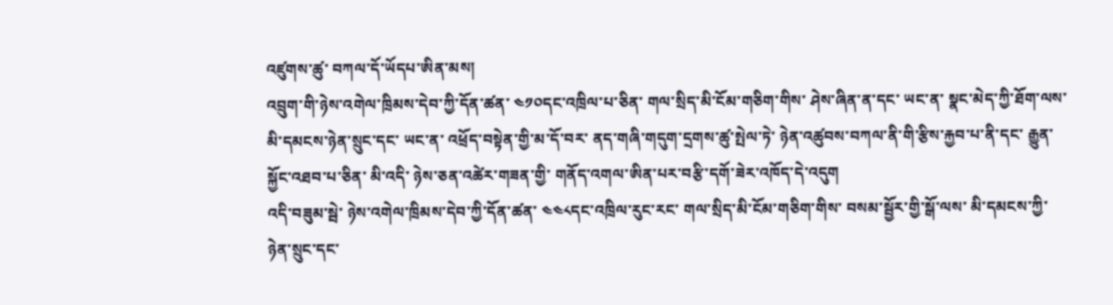འཛུགས་ཚུ་ བཀལ་དོ་ཡོདཔ་ཨིན་མས།
འབྲུག་གི་ཉེས་འགེལ་ཁྲིམས་དེབ་ཀྱི་དོན་ཚན་ ༤༡༠དང་འཁྲིལ་པ་ཅིན་ གལ་སྲིད་མི་ངོམ་གཅིག་གིས་ ཤེས་ཞིན་ན་དང་ ཡང་ན་ སྣང་མེད་ཀྱི་ཐོག་ལས་ མི་དམངས་ཉེན་སྲུང་དང་ ཡང་ན་ འཕྲོད་བསྟེན་གྱི་མ་དོ་བར་ ནད་གཞི་གདུག་དྲགས་ཚུ་སྤེལ་ཏེ་ ཉེན་འཚུབས་བཀལ་ནི་གི་རྩིས་རྐྱབ་པ་ནི་དང་ རྒྱུན་སྐྱོང་འཐབ་པ་ཅིན་ མི་འདི་ ཉེས་ཅན་འཚེར་གཟན་གྱི་ གནོད་འགལ་ཨིན་པར་བརྩི་དགོ་ཟེར་འཁོད་དེ་འདུག
འདི་བཟུམ་སྦེ་ ཉེས་འགེལ་ཁྲིམས་དེབ་ཀྱི་དོན་ཚན་ ༤༤༨དང་འཁྲིལ་རུང་རང་ གལ་སྲིད་མི་ངོམ་གཅིག་གིས་ བསམ་སྦྱོར་གྱི་སྒོ་ལས་ མི་དམངས་ཀྱི་ཉེན་སྲུང་དང་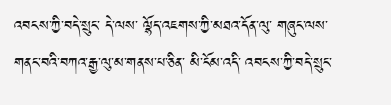འབངས་ཀྱི་བདེ་སྲུང་ དེ་ལས་ ལྷོད་འཇགས་ཀྱི་མཐའ་དོན་ལུ་ གཞུང་ལས་གནང་བའི་བཀའ་རྒྱ་ལུ་མ་གནས་པ་ཅིན་ མི་ངོམ་འདི་ འབངས་ཀྱི་བདེ་སྲུང་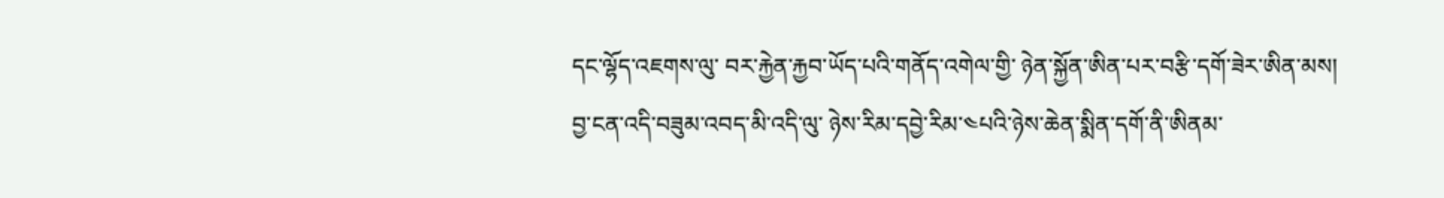དང་ལྷོད་འཇགས་ལུ་ བར་རྐྱེན་རྐྱབ་ཡོད་པའི་གནོད་འགེལ་གྱི་ ཉེན་སྐྱོན་ཨིན་པར་བརྩི་དགོ་ཟེར་ཨིན་མས།
བྱ་ངན་འདི་བཟུམ་འབད་མི་འདི་ལུ་ ཉེས་རིམ་དབྱེ་རིམ་༤པའི་ཉེས་ཆེན་སྨིན་དགོ་ནི་ཨིནམ་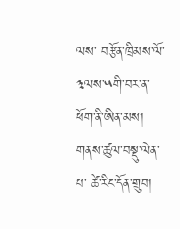ལས་ བརྩོན་ཁྲིམས་ལོ་ ༣ལས་༥གི་བར་ན་ ཕོག་ནི་ཨིན་མས།
གནས་ཚུལ་བསྡུ་ལེན་པ་ ཚེ་རིང་དོན་གྲུབ།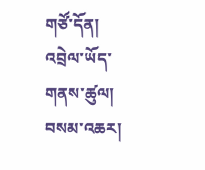གཙོ་དོན།
འབྲེལ་ཡོད་གནས་ཚུལ།
བསམ་འཆར།